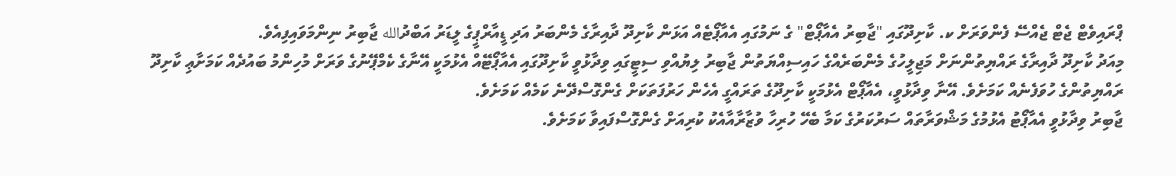ޕްރައިވެޓް ޖެޓް ޖެއްސޭ ފެންވަރަށް ކ. ކާށިދޫގައި "ޖާބިރު އެއާޕޯޓް" ގެ ނަމުގައި އެއާޕޯޓެއް އަޅަން ކާށިދޫ ދާއިރާގެ މެންބަރު އަދި ޑީއާރްޕީގެ ލީޑަރު އަބްދުالله ޖާބިރު ނިންމަވައިފިއެވެ.
މިއަދު ކާށިދޫ ދާއިރާގެ ރައްޔިތުންނަށް މަޖިލީހުގެ މެންބަރެއްގެ ހައިސިއްޔަތުން ޖާބިރު ލިޔުއްވި ސިޓީގައި ވިދާޅުވީ ކާށިދޫގައި އެއާޕޯޓޭއް އެޅުމަކީ އޭނާގެ ކެމްޕޭނުގެ ވަރަށް މުހިންމު ބައުދެއް ކަމަށާޢި ކާށިދޫ ރައްޔިތުންގެ ހުވަފެނެއް ކަމަށެވެ. އޭނާ ވިދާޅުވީ، އެއާޕޯޓް އެޅުމަކީ ކާށިދޫގެ ތަރައްގީ އެހެން ހަރުފަތަކަށް ގެންގޮސްދޭނެ ކަމެއް ކަމަށެވެ.
ޖާބިރު ވިދާޅުވީ އެއާޕޯޓު އެޅުމުގެ މަޝްވަރާތައް ސަރުކަރުގެ ކަމާ ބެހޭ ހުރިހާ ވުޒާރާއާއެކު ކުރިއަށް ގެންގޮސްފައިވާ ކަމަށެވެ.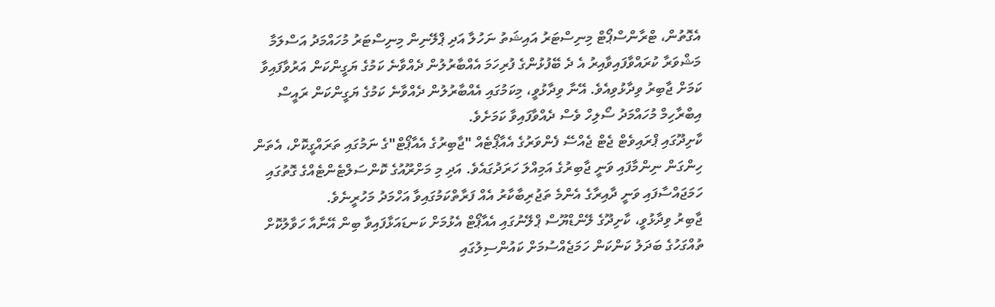އެގޮތުން، ޓްރާންސްޕޯޓް މިނިސްޓަރު އައިޝަތު ނަހުލާ އަދި ޕްލޭނިން މިނިސްޓަރު މުހައްމަދު އަސްލަމާ މަޝްވަރާ ކުރައްވާފައިވާއިރު އެ ދެ ބޭފުޅުންގެ ފުރިހަމަ އެއްބާރުލުން ދެއްވާނެ ކަމުގެ ޔަގީންކަން އަރުވާފައިވާ ކަމަށް ޖާބިރު ވިދާޅުވިއެވެ. އޭނާ ވިދާޅުވީ، މިކަމުގައި އެއްބާރުލުން ދެއްވާނެ ކަމުގެ ޔަގީންކަން ރައީސް އިބްރާހިމް މުހައްމަދު ސޯލިހް ވެސް ދެއްވާފައިވާ ކަމަށެވެ.
ކާށިދޫގައި ޕްރައިވެޓް ޖެޓް ޖެއްސޭ ފެންވަރުގެ އެއާޕޯޓެއް "ޖާބިރުގެ އެއާޕޯޓް"ގެ ނަމުގައި ތަރައްގީކޮށް، އެތަން ހިންގަން ނިންމާފައި ވަނީ ޖާބިރުގެ އަމިއްލަ ހަރަދުގައެވެ. އަދި މި މަށްރޫއުގެ ކޮންސަލްޓެންޓެއްގެ ގޮތުގައި ހަމަޖައްސާފައި ވަނީ ދާއިރާގެ އެންމެ ތަޖުރިބާކާރު އެއް ފަރާތްކަމުގައިވާ އަހްމަދު މަހުރީނެވެ.
ޖާބިރު ވިދާޅުވީ، ކާށިދޫގެ ލޭންޑްޔޫސް ޕްލޭނުގައި އެއާޕޯޓް އެޅުމަށް ކަނޑައަޅާފައިވާ ބިން އޭނާއާ ހަވާލުކޮށް ތުއްގަހުގެ ބަދަލު ކަންކަން ހަމަޖެއްސުމަށް ކައުންސިލުގައި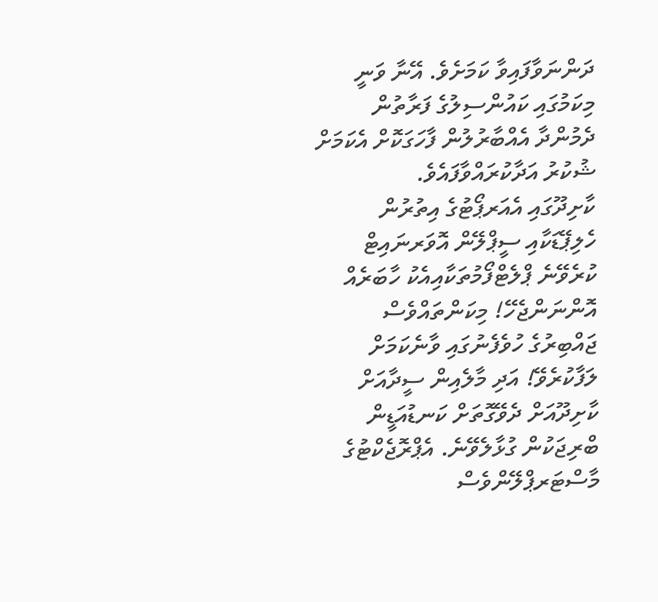ދަންނަވާފައިވާ ކަމަށެވެ. އޭނާ ވަނީ މިކަމުގައި ކައުންސިލުގެ ފަރާތުން ދެމުންދާ އެއްބާރުލުން ފާހަގަކޮށް އެކަމަށް ޝުކުރު އަދާކުރައްވާފައެވެ.
ކާށިދޫގައި އެއަރޕޯޓުގެ އިތުރުން ހެލިޕޭޑަކާއި ސީޕްލޭން އޮވަރނައިޓް ކުރެވޭނެ ޕްލެޓްފޯމުތަކާއިއެކު ހާބަރެއް އޮންނަންޖެހޭ! މިކަންތައްވެސް ޖައްބިރުގެ ހުވެފެނުގައި ވާނެކަމަށް ލަފާކުރެވޭ! އަދި މާލެއިން ސީދާއަށް ކާށިދޫއަށް ދެވޭގޮތަށް ކަނޑުއަޑީން ބްރިޖަކުން ގުޅާލެވޭނެ. އެޕްރޮޖެކްޓުގެ މާސްޓަރޕްލޭންވެސް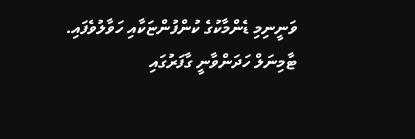ވަނީނިމި ޑެންމާކުގެ ކުންފުންޏަކާއި ހަވާލުވެފައި.
ޓާމިނަލް ހަދަންވާނީ ގާފަރުގައި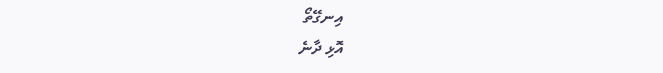އިނގޭތޯ
އޮޅި ދާނެ